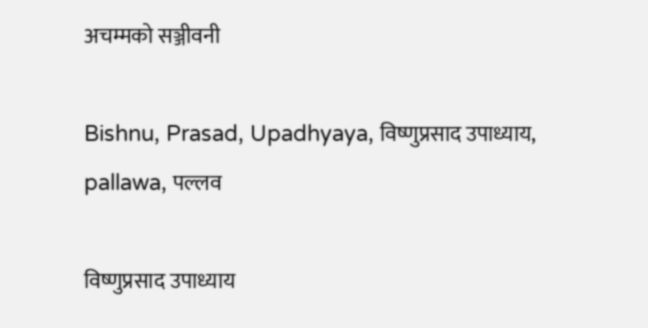अचम्मको सञ्जीवनी

Bishnu, Prasad, Upadhyaya, विष्णुप्रसाद उपाध्याय, pallawa, पल्लव

विष्णुप्रसाद उपाध्याय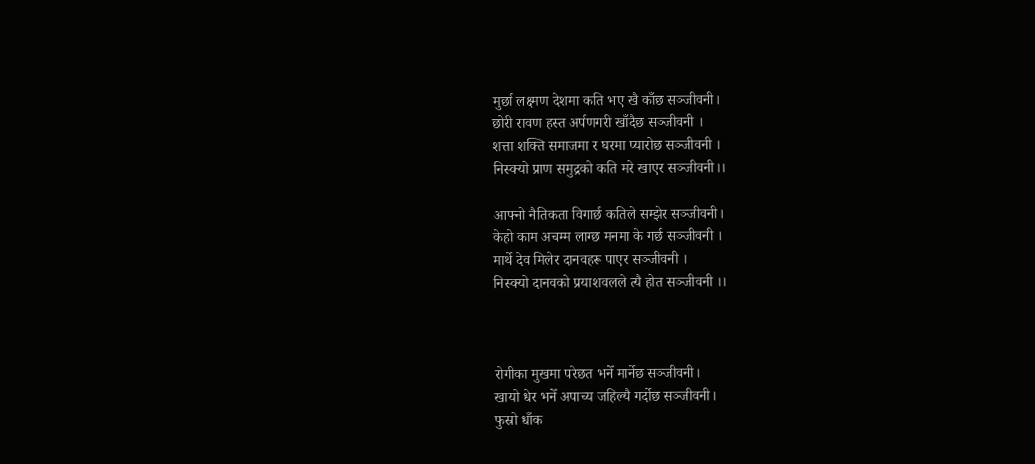मुर्छा लक्ष्मण देशमा कति भए खै काँछ सञ्जीवनी।
छोरी रावण हस्त अर्पणगरी खाँदैछ सञ्जीवनी ।
शत्ता शक्ति समाजमा र घरमा प्यारोछ सञ्जीवनी ।
निस्क्यो प्राण समुद्रको कति मरे खाएर सञ्जीवनी।।

आफ्नो नैतिकता विगार्छ कतिले सम्झेर सञ्जीवनी।
केहो काम अचम्म लाग्छ मनमा के गर्छ सञ्जीवनी ।
मार्थे देव मिलेर दानवहरू पाएर सञ्जीवनी ।
निस्क्यो दानवको प्रयाशवलले त्यै होत सञ्जीवनी ।।



रोगीका मुखमा परेछत भनेँ मार्नेछ सञ्जीवनी।
खायो धेर भनेँ अपाच्य जहिल्यै गर्दोछ सञ्जीवनी।
फुस्रो धाँक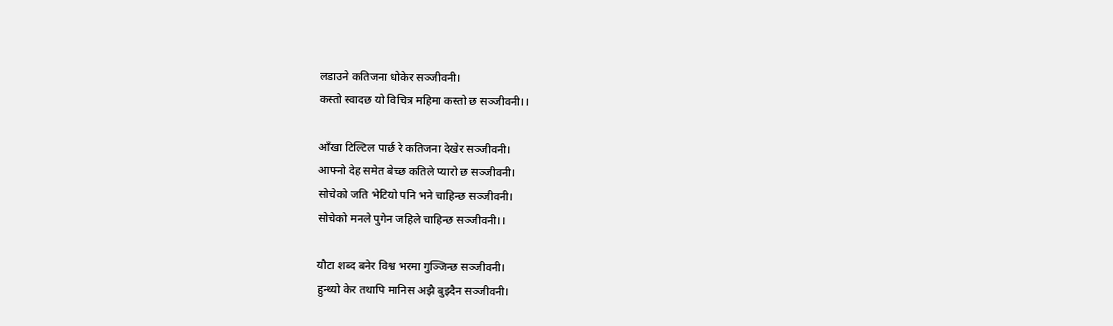लडाउने कतिजना धोकेर सञ्जीवनी।
कस्तो स्वादछ यो विचित्र महिमा कस्तो छ सञ्जीवनी।।

आँखा टिल्टिल पार्छ रे कतिजना देखेर सञ्जीवनी।
आफ्नो देह समेत बेच्छ कतिले प्यारो छ सञ्जीवनी।
सोचेको जति भेटियो पनि भने चाहिन्छ सञ्जीवनी।
सोचेको मनले पुगेन जहिले चाहिन्छ सञ्जीवनी।।

यौटा शब्द बनेर विश्व भरमा गुञ्जिन्छ सञ्जीवनी।
हुन्थ्यो केर तथापि मानिस अझै बुझ्दैन सञ्जीवनी।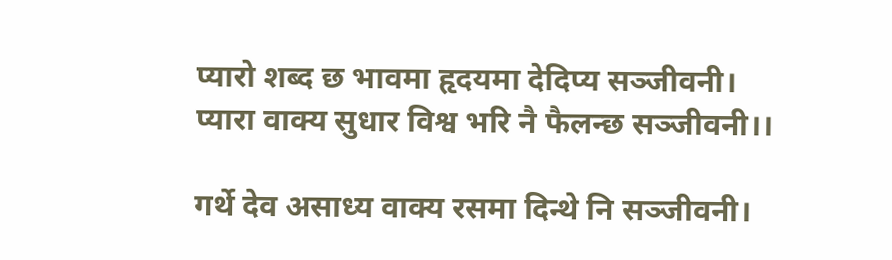प्यारो शब्द छ भावमा हृदयमा देदिप्य सञ्जीवनी।
प्यारा वाक्य सुधार विश्व भरि नै फैलन्छ सञ्जीवनी।।

गर्थे देव असाध्य वाक्य रसमा दिन्थे नि सञ्जीवनी।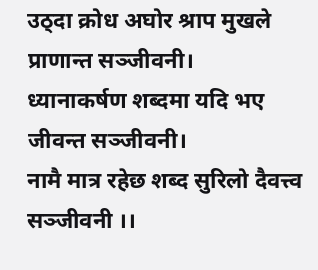उठ्दा क्रोध अघोर श्राप मुखले प्राणान्त सञ्जीवनी।
ध्यानाकर्षण शब्दमा यदि भए जीवन्त सञ्जीवनी।
नामै मात्र रहेछ शब्द सुरिलो दैवत्त्व सञ्जीवनी ।।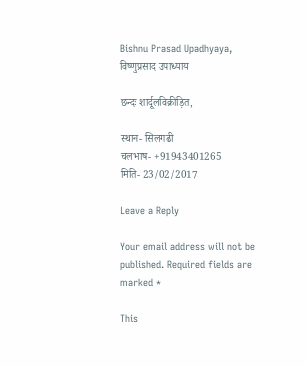Bishnu Prasad Upadhyaya, विष्णुप्रसाद उपाध्याय

छन्दः शार्दूलविक्रीड़ित,

स्थान- सिलगढी
चलभाष- +91943401265
मिति- 23/02/2017

Leave a Reply

Your email address will not be published. Required fields are marked *

This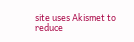site uses Akismet to reduce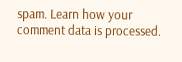spam. Learn how your comment data is processed.